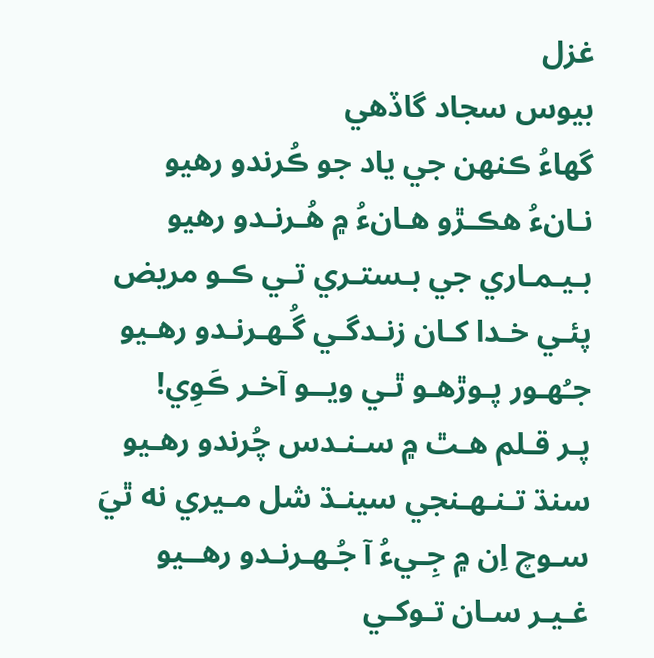غزل
بيوس سجاد گاڏهي
گهاءُ ڪنهن جي ياد جو ڪُرندو رهيو
نـانءُ هڪـڙو هـانءُ ۾ هُـرنـدو رهيو
بـيـمـاري جي بـستـري تـي ڪـو مريض
پئـي خـدا کـان زنـدگـي گُـهـرنـدو رهـيو
جـُهـور پـوڙهـو ٿـي ويــو آخـر ڪَوِي!
پـر قـلم هـٿ ۾ سـنـدس چُرندو رهـيو
سنڌ تـنـهـنجي سينـڌ شل مـيري نه ٿيَ
سـوچ اِن ۾ جِـيءُ آ جُـهـرنـدو رهــيو
غـيـر سـان تـوکـي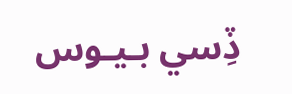ڏِسي بـيـوس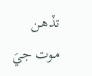تڏهـن
مـوت جيَ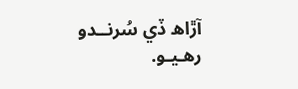آڙاھ ڏي سُرنــدو رهـيـو.